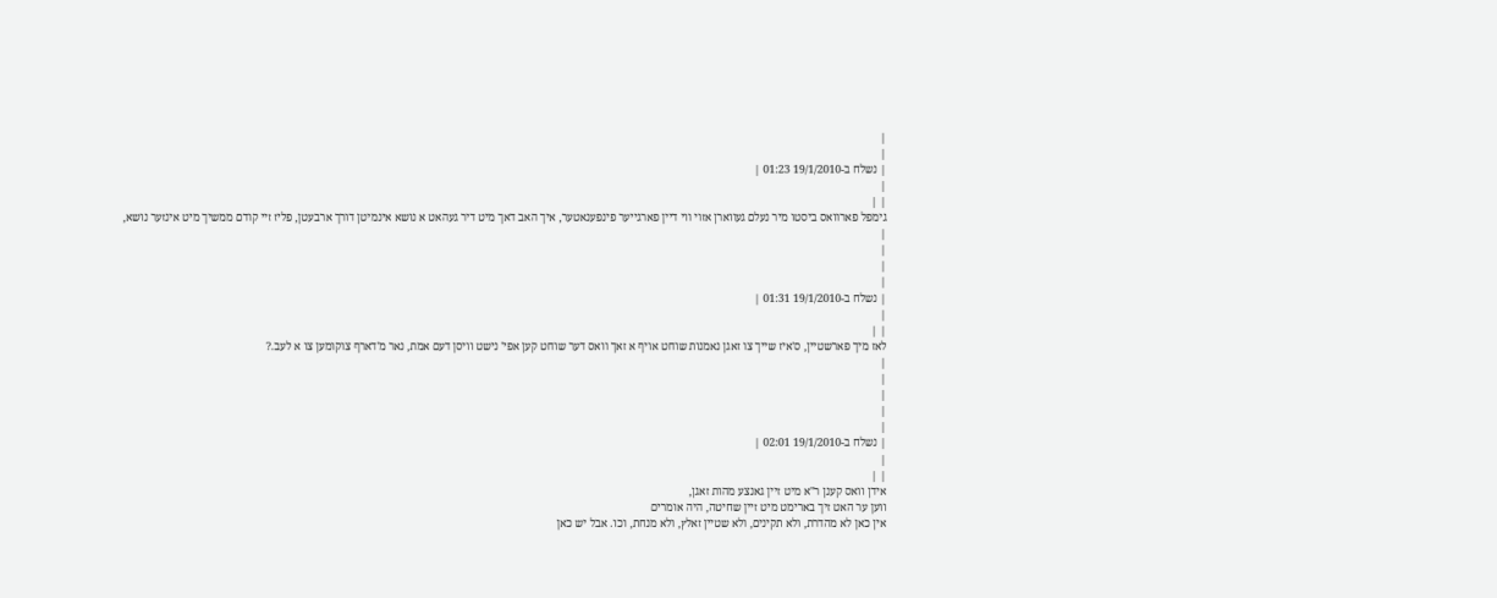|
|
| נשלח ב-19/1/2010 01:23 |
|
| |
גימפל פארוואס ביסטו מיר נעלם געווארן אזוי ווי דיין פארגייער פינפענאטער, איך האב דאך מיט דיר געהאט א נושא אינמיטן דורך ארבעטן, פליז זיי קודם ממשיך מיט אינזער נושא,
|
|
|
|
| נשלח ב-19/1/2010 01:31 |
|
| |
לאז מיך פארשטיין, ס'איז שייך צו זאגן נאמנות שוחט אויף א זאך וואס דער שוחט קען אפי' נישט וויסן דעם אמת, נאר מ'דארף צוקומען צו א לעב.?
|
|
|
|
|
| נשלח ב-19/1/2010 02:01 |
|
| |
אידן וואס קענן ר"א מיט זיין גאנצע מהות זאגן,
ווען ער האט זיך בארימט מיט זיין שחיטה, היה אומרים
אין כאן לא מהדרת, ולא תקינים, ולא שטיין זאלץ, ולא מנחת, וכו. אבל יש כאן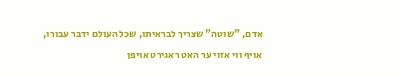אדם, "שוטה" שצריך לבראיתו, שכל העולם ידבר עבורו,
אויף ווי אזוי ער האט ראגירט אויפן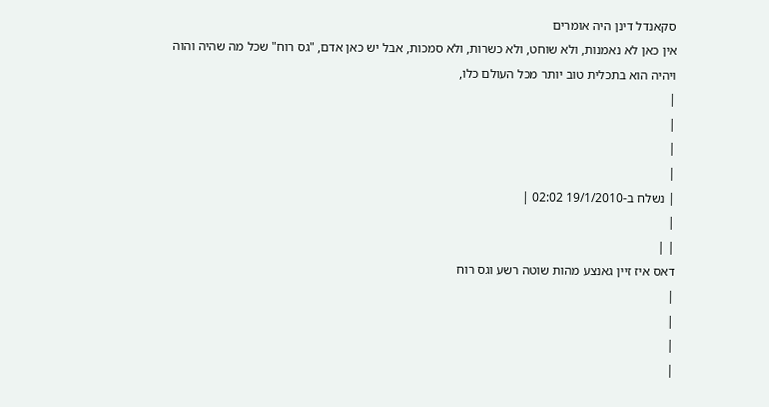סקאנדל דינן היה אומרים
אין כאן לא נאמנות, ולא שוחט, ולא כשרות, ולא סמכות, אבל יש כאן אדם, "גס רוח" שכל מה שהיה והוה ויהיה הוא בתכלית טוב יותר מכל העולם כלו,
|
|
|
|
| נשלח ב-19/1/2010 02:02 |
|
| |
דאס איז זיין גאנצע מהות שוטה רשע וגס רוח
|
|
|
|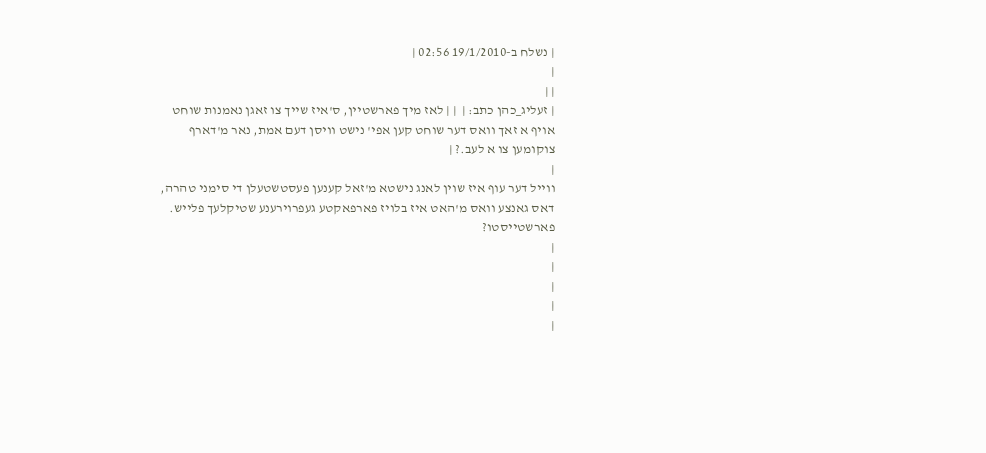| נשלח ב-19/1/2010 02:56 |
|
| |
| זעליג_כהן כתב: |  | | לאז מיך פארשטיין, ס'איז שייך צו זאגן נאמנות שוחט אויף א זאך וואס דער שוחט קען אפי' נישט וויסן דעם אמת, נאר מ'דארף צוקומען צו א לעב.? |
|
ווייל דער עוף איז שוין לאנג נישטא מ'זאל קענען פעסטשטעלן די סימני טהרה, דאס גאנצע וואס מ'האט איז בלויז פארפאקטע געפרוירענע שטיקלעך פלייש.
פארשטייסטו?
|
|
|
|
|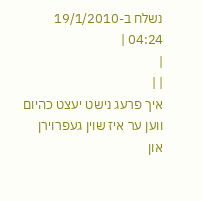נשלח ב-19/1/2010 04:24 |
|
| |
איך פרעג נישט יעצט כהיום ווען ער איז שוין געפרוירן און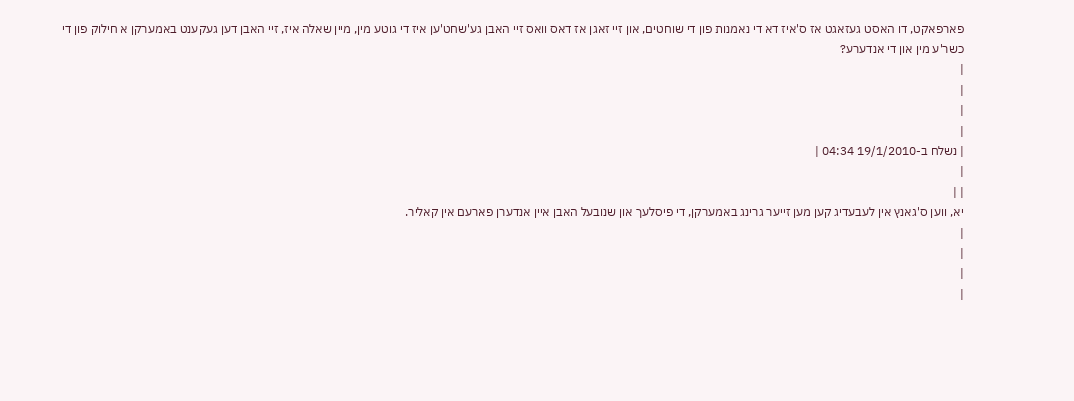פארפאקט, דו האסט געזאגט אז ס'איז דא די נאמנות פון די שוחטים, און זיי זאגן אז דאס וואס זיי האבן גע'שחט'ען איז די גוטע מין, מיין שאלה איז, זיי האבן דען געקענט באמערקן א חילוק פון די כשר'ע מין און די אנדערע?
|
|
|
|
| נשלח ב-19/1/2010 04:34 |
|
| |
יא, ווען ס'גאנץ אין לעבעדיג קען מען זייער גרינג באמערקן, די פיסלעך און שנובעל האבן איין אנדערן פארעם אין קאליר.
|
|
|
|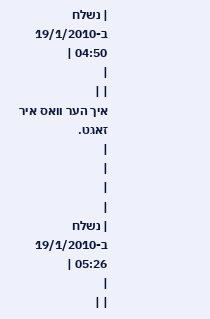| נשלח ב-19/1/2010 04:50 |
|
| |
איך הער וואס איר זאגט.
|
|
|
|
| נשלח ב-19/1/2010 05:26 |
|
| |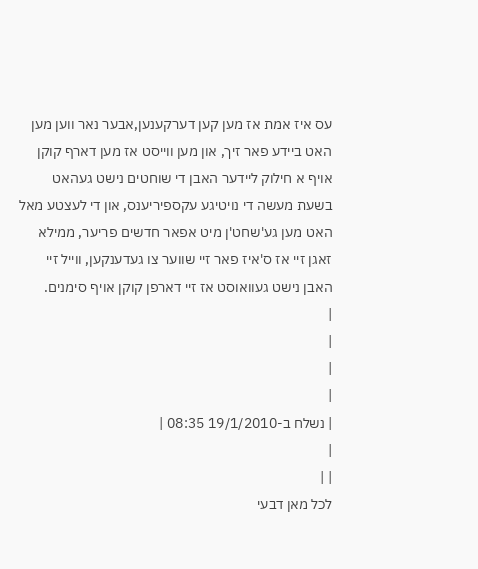עס איז אמת אז מען קען דערקענען,אבער נאר ווען מען האט ביידע פאר זיך, און מען ווייסט אז מען דארף קוקן אויף א חילוק ליידער האבן די שוחטים נישט געהאט בשעת מעשה די נויטיגע עקספיריענס, און די לעצטע מאל האט מען גע'שחט'ן מיט אפאר חדשים פריער, ממילא זאגן זיי אז ס'איז פאר זיי שווער צו געדענקען, ווייל זיי האבן נישט געוואוסט אז זיי דארפן קוקן אויף סימנים.
|
|
|
|
| נשלח ב-19/1/2010 08:35 |
|
| |
לכל מאן דבעי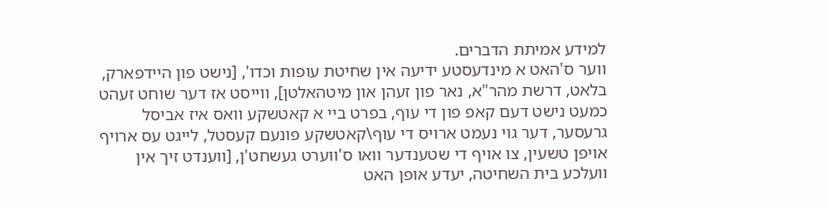למידע אמיתת הדברים.
ווער ס'האט א מינדעסטע ידיעה אין שחיטת עופות וכדו', [נישט פון היידפארק, בלאט, דרשת מהר"א, נאר פון זעהן און מיטהאלטן], ווייסט אז דער שוחט זעהט כמעט נישט דעם קאפ פון די עוף, בפרט ביי א קאטשקע וואס איז אביסל גרעסער, דער גוי נעמט ארויס די עוף\קאטשקע פונעם קעסטל, לייגט עס ארויף אויפן טשעין, צו אויף די שטענדער וואו ס'ווערט געשחט'ן, [ווענדט זיך אין וועלכע בית השחיטה, יעדע אופן האט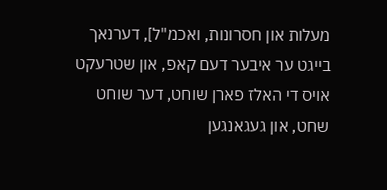מעלות און חסרונות, ואכמ"ל], דערנאך בייגט ער איבער דעם קאפ, און שטרעקט אויס די האלז פארן שוחט, דער שוחט שחט, און געגאנגען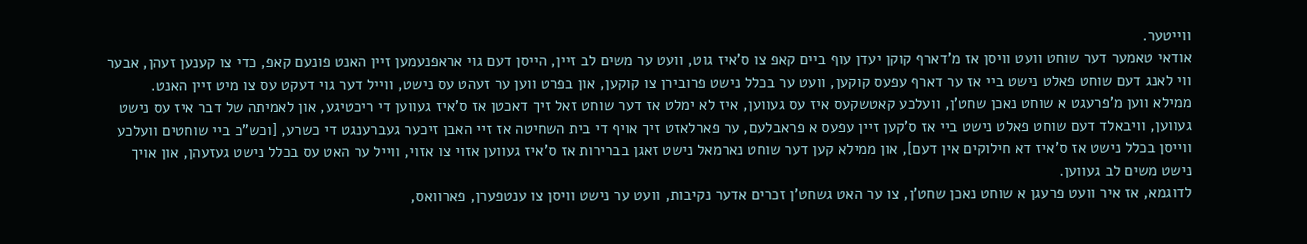ווייטער.
אודאי טאמער דער שוחט וועט וויסן אז מ'דארף קוקן יעדן עוף ביים קאפ צו ס'איז גוט, וועט ער משים לב זיין, הייסן דעם גוי אראפנעמען זיין האנט פונעם קאפ, כדי צו קענען זעהן, אבער ווי לאנג דעם שוחט פאלט נישט ביי אז ער דארף עפעס קוקען, וועט ער בכלל נישט פרובירן צו קוקען, און בפרט ווען ער זעהט עס נישט, ווייל דער גוי דעקט עס צו מיט זיין האנט.
ממילא ווען מ'פרעגט א שוחט נאכן שחט'ן, וועלכע קאטשקעס איז עס געווען, איז לא ימלט אז דער שוחט זאל זיך דאכטן אז ס'איז געווען די ריכטיגע, און לאמיתה של דבר איז עס נישט געווען, וויבאלד דעם שוחט פאלט נישט ביי אז ס'קען זיין עפעס א פראבלעם, ער פארלאזט זיך אויף די בית השחיטה אז זיי האבן זיכער געברענגט די כשרע, [וכש"כ ביי שוחטים וועלכע ווייסן בכלל נישט אז ס'איז דא חילוקים אין דעם], און ממילא קען דער שוחט נארמאל נישט זאגן בברירות אז ס'איז געווען אזוי צו אזוי, ווייל ער האט עס בכלל נישט געזעהן, און אויך נישט משים לב געווען.
לדוגמא, אז איר וועט פרעגן א שוחט נאכן שחט'ן, צו ער האט גשחט'ן זכרים אדער נקיבות, וועט ער נישט וויסן צו ענטפערן, פארוואס,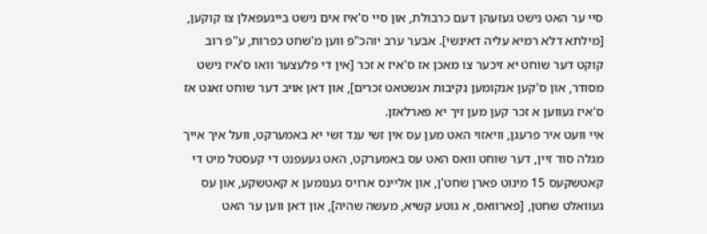סיי ער האט נישט געזעהן דעם כרבולת, און סיי ס'איז אים נישט בייגעפאלן צו קוקען, [מילתא דלא רמיא עליה דאינשי]. אבער ערב יוהכ"פ ווען מ'שחט כפרות, ע"פ רוב קוקט דער שוחט יא זיכער צו מאכן אז ס'איז א זכר [אין די פלעצער וואו ס'איז נישט מסודר, און ס'קען אנקומען נקיבות אנשטאט זכרים], און דאן אויב דער שוחט זאגט אז ס'איז געווען א זכר קען מען זיך יא פארלאזן.
איי וועט איר פרעגן, וויאזוי האט מען עס אין זשי ענד זשי יא באמערקט, וועל איך אייך מגלה סוד זיין, דער שוחט וואס האט עס באמערקט, האט געעפנט די קעסטל מיט די קאטשקעס 15 מינוט פארן שחט'ן, און אליינס ארויס גענומען א קאטשקע, און עס געוואלט שחטן, [פארוואס, א גוטע קשיא, מעשה שהיה], און דאן ווען ער האט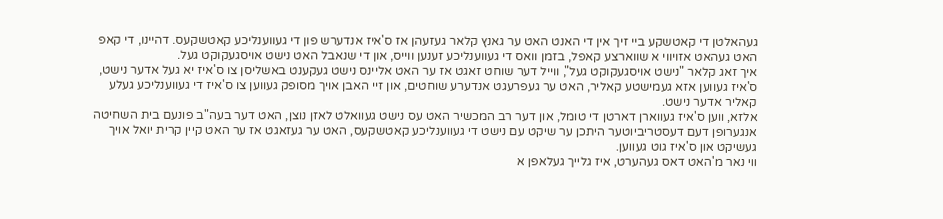געהאלטן די קאטשקע ביי זיך אין די האנט האט ער גאנץ קלאר געזעהן אז ס'איז אנדערש פון די געווענליכע קאטשקעס. דהיינו, די קאפ האט געהאט אזויווי א שווארצע קאפל, בזמן וואס די געווענליכע זענען ווייס, און די שנאבל האט נישט אויסגעקוקט געל.
איך זאג קלאר "נישט אויסגעקוקט געל", ווייל דער שוחט זאגט אז ער האט אליינס נישט געקענט באשליסן צו ס'איז יא געל אדער נישט, ס'איז געווען אזא געמישטע קאליר, האט ער געפרעגט אנדערע שוחטים, און זיי האבן אויך מסופק געווען צו ס'איז די געווענליכע געלע קאליר אדער נישט.
אלזא, ווען ס'איז געווארן דארטן די טומל, און דער רב המכשיר האט עס נישט געוואלט לאזן נוצן, האט דער בעה"ב פונעם בית השחיטה אנגערופן דעם דעסטריביוטער היתכן ער שיקט עם נישט די געווענליכע קאטשקעס, האט ער געזאגט אז ער האט קיין קרית יואל אויך געשיקט און ס'איז גוט געווען.
ווי נאר מ'האט דאס געהערט, איז גלייך געלאפן א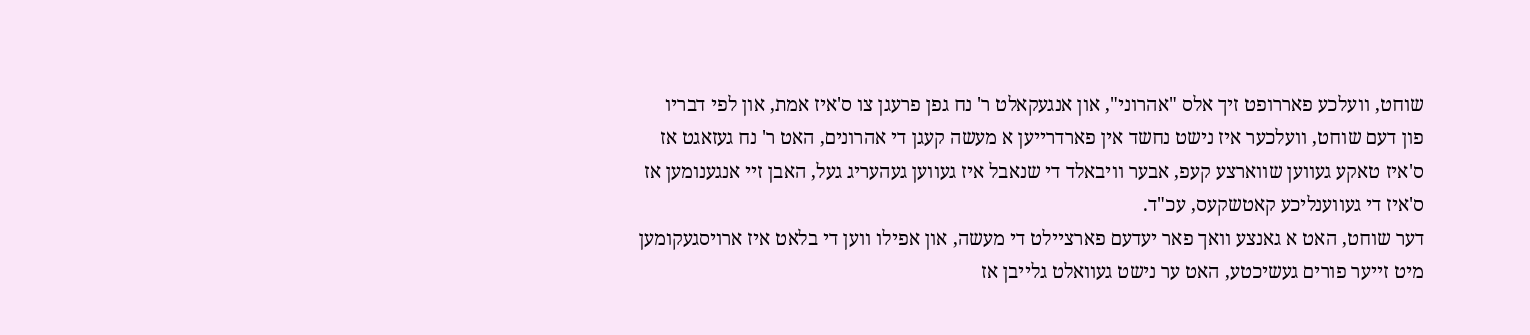שוחט, וועלכע פאררופט זיך אלס "אהרוני", און אנגעקאלט ר' נח גפן פרעגן צו ס'איז אמת, און לפי דבריו פון דעם שוחט, וועלכער איז נישט נחשד אין פארדרייען א מעשה קעגן די אהרונים, האט ר' נח געזאגט אז ס'איז טאקע געווען שווארצע קעפ, אבער וויבאלד די שנאבל איז געווען געהעריג געל, האבן זיי אנגענומען אז ס'איז די געווענליכע קאטשקעס, עכ"ד.
דער שוחט, האט א גאנצע וואך פאר יעדעם פארציילט די מעשה, און אפילו ווען די בלאט איז ארויסגעקומען מיט זייער פורים געשיכטע, האט ער נישט געוואלט גלייבן אז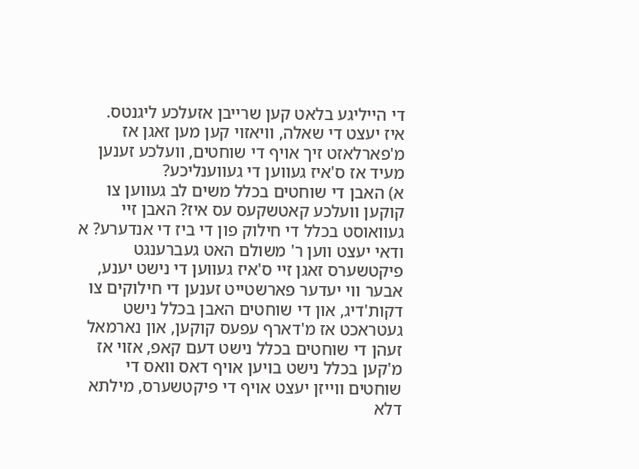די הייליגע בלאט קען שרייבן אזעלכע ליגנטס.
איז יעצט די שאלה, וויאזוי קען מען זאגן אז מ'פארלאזט זיך אויף די שוחטים, וועלכע זענען מעיד אז ס'איז געווען די געווענליכע?
א) האבן די שוחטים בכלל משים לב געווען צו קוקען וועלכע קאטשקעס עס איז? האבן זיי געוואוסט בכלל די חילוק פון די ביז די אנדערע? א ודאי יעצט ווען ר' משולם האט געברענגט פיקטשערס זאגן זיי ס'איז געווען די נישט יענע, אבער ווי יעדער פארשטייט זענען די חילוקים צו דקות'דיג, און די שוחטים האבן בכלל נישט געטראכט אז מ'דארף עפעס קוקען, און נארמאל זעהן די שוחטים בכלל נישט דעם קאפ, אזוי אז מ'קען בכלל נישט בויען אויף דאס וואס די שוחטים ווייזן יעצט אויף די פיקטשערס, מילתא דלא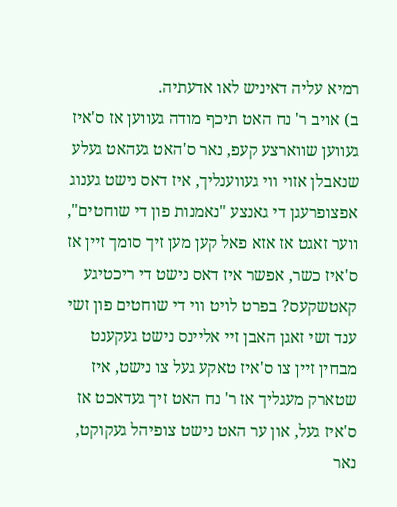רמיא עליה דאיניש לאו אדעתיה.
ב) אויב ר' נח האט תיכף מודה געווען אז ס'איז געווען שווארצע קעפ, נאר ס'האט געהאט געלע שנאבלן אזוי ווי געווענליך, איז דאס נישט גענוג אפצופרעגן די גאנצע "נאמנות פון די שוחטים", ווער זאגט אז אזא פאל קען מען זיך סומך זיין אז ס'איז כשר, אפשר איז דאס נישט די ריכטיגע קאטשקעס? בפרט לויט ווי די שוחטים פון זשי ענד זשי זאגן האבן זיי אליינס נישט געקענט מבחין זיין צו ס'איז טאקע געל צו נישט, איז שטארק מעגליך אז ר' נח האט זיך געדאכט אז ס'איז געל, און ער האט נישט צופיהל געקוקט, נאר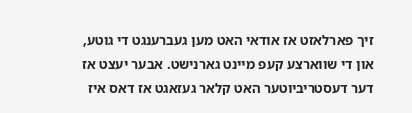זיך פארלאזט אז אודאי האט מען געברענגט די גוטע, און די שווארצע קעפ מיינט גארנישט. אבער יעצט אז דער דעסטריביוטער האט קלאר געזאגט אז דאס איז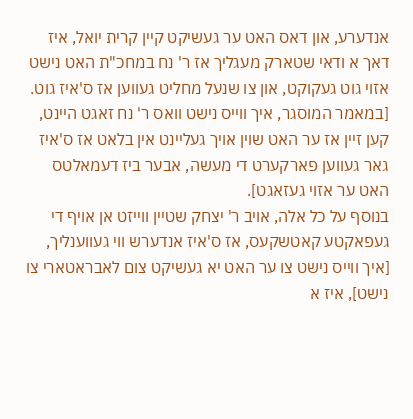אנדערע, און דאס האט ער געשיקט קיין קרית יואל, איז דאך א ודאי שטארק מעגליך אז ר' נח במחכ"ת האט נישט אזוי גוט געקוקט, און צו שנעל מחליט געווען אז ס'איז גוט. [במאמר המוסגר, איך ווייס נישט וואס ר' נח זאגט היינט, קען זיין אז ער האט שוין אויך געליינט אין בלאט אז ס'איז גאר געווען פארקערט די מעשה, אבער ביז דעמאלטס האט ער אזוי געזאגט].
בנוסף על כל אלה, אויב ר' יצחק שטיין ווייזט אן אויף די געפאקטע קאטשקעס, אז ס'איז אנדערש ווי געווענליך, [איך ווייס נישט צו ער האט יא געשיקט צום לאבראטארי צו נישט], איז א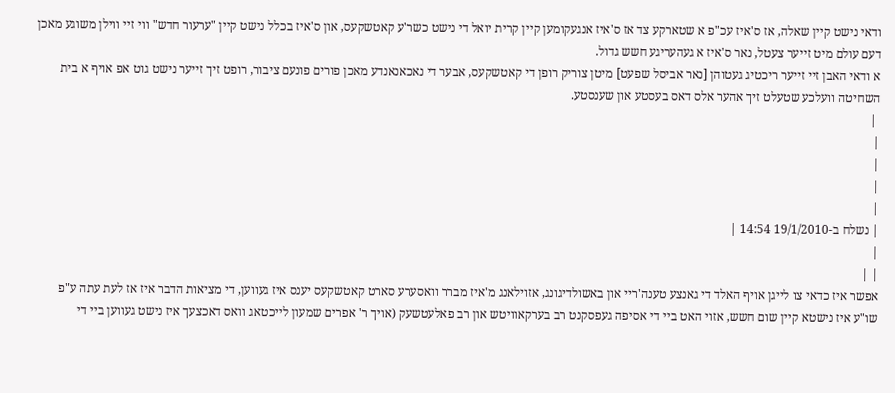ודאי נישט קיין שאלה, אז ס'איז עכ"פ א שטארקע צד אז ס'איז אנגעקומען קיין קרית יואל די נישט כשר'ע קאטשקעס, און ס'איז בכלל נישט קיין "ערעור חדש" ווי זיי ווילן משוגע מאכן דעם עולם מיט זייער צעטל, נאר ס'איז א געהעריגע חשש גדול.
א ודאי האבן זיי זייער ריכטיג געטוהן [נאר אביסל שפעט] מיטן צוריק רופן די קאטשקעס, אבער די נאכאנאנדע מאכן פורים פונעם ציבור, רופט זיך זייער נישט גוט אפ אויף א בית השחיטה וועלכע שטעלט זיך אהער אלס דאס בעסטע און שענסטע.
 |
|
|
|
|
| נשלח ב-19/1/2010 14:54 |
|
| |
אפשר איז כדאי צו לייגן אויף האלד די גאנצע טענה'ריי און באשולדיגונג, אזוילאנג מ'איז מברר וואסערע סארט קאטשקעס יענס איז געווען, די מציאות הדבר איז אז לעת עתה ע"פ שו"ע איז נישטא קיין שום חשש, אזוי האט ביי די אסיפה געפסקנט רב בערקאוויטש און רב פאלעטשעק (אויך ר' אפרים שמעון לייכטאג וואס דאכצעך איז נישט געווען ביי די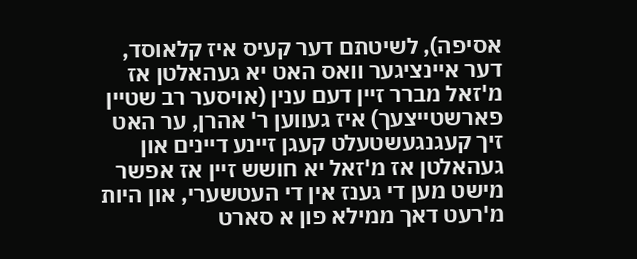אסיפה), לשיטתם דער קעיס איז קלאוסד, דער איינציגער וואס האט יא געהאלטן אז מ'זאל מברר זיין דעם ענין (אויסער רב שטיין פארשטייצעך) איז געווען ר' אהרן, ער האט זיך קעגנגעשטעלט קעגן זיינע דיינים און געהאלטן אז מ'זאל יא חושש זיין אז אפשר מישט מען די גענז אין די העטשערי, און היות מ'רעט דאך ממילא פון א סארט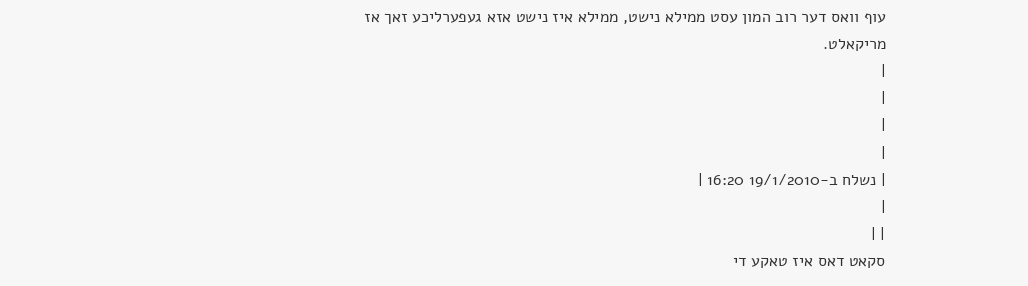עוף וואס דער רוב המון עסט ממילא נישט, ממילא איז נישט אזא געפערליכע זאך אז מריקאלט.
|
|
|
|
| נשלח ב-19/1/2010 16:20 |
|
| |
סקאט דאס איז טאקע די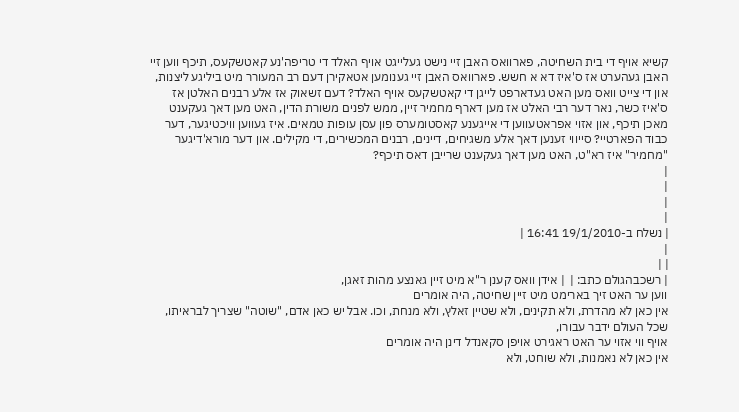קשיא אויף די בית השחיטה, פארוואס האבן זיי נישט געלייגט אויף האלד די טריפה'נע קאטשקעס, תיכף ווען זיי האבן געהערט אז ס'איז דא א חשש. פארוואס האבן זיי גענומען אטאקירן דעם רב המעורר מיט ביליגע ליצנות, און די צייט וואס מען האט געדארפט לייגן די קאטשקעס אויף האלד? דעם זשאוק אז אלע רבנים האלטן אז ס'איז כשר, נאר דער רבי האלט אז מען דארף מחמיר זיין, ממש לפנים משורת הדין, האט מען דאך געקענט מאכן תיכף, און אזוי אפראטעווען די אייגענע קאסטומערס פון עסן עופות טמאים. איז געווען וויכטיגער, דער כבוד הפארטיי? סייווי זענען דאך אלע משגיחים, דיינים, רבנים המכשירים, די מקילים. און דער מורא'דיגער "מחמיר" איז רא"ט, האט מען דאך געקענט שרייבן דאס תיכף?
|
|
|
|
| נשלח ב-19/1/2010 16:41 |
|
| |
| רשכבהגולם כתב: |  | אידן וואס קענן ר"א מיט זיין גאנצע מהות זאגן,
ווען ער האט זיך בארימט מיט זיין שחיטה, היה אומרים
אין כאן לא מהדרת, ולא תקינים, ולא שטיין זאלץ, ולא מנחת, וכו. אבל יש כאן אדם, "שוטה" שצריך לבראיתו, שכל העולם ידבר עבורו,
אויף ווי אזוי ער האט ראגירט אויפן סקאנדל דינן היה אומרים
אין כאן לא נאמנות, ולא שוחט, ולא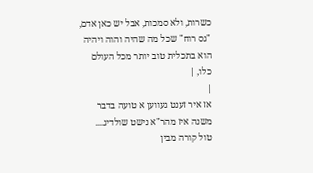כשרות, ולא סמכות, אבל יש כאן אדם, "גס רוח" שכל מה שהיה והוה ויהיה הוא בתכלית טוב יותר מכל העולם כלו, |
|
אז איר זענט געווען א טועה בדבר משנה איז מהר"א נישט שולדיג....
טול קורה מבין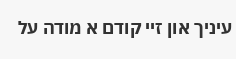עיניך און זיי קודם א מודה על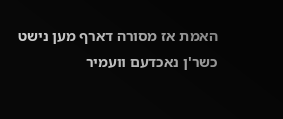האמת אז מסורה דארף מען נישט כשר'ן נאכדעם וועמיר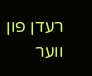רעדן פון ווער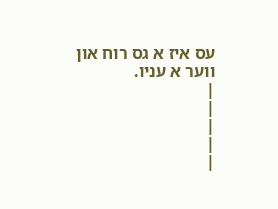עס איז א גס רוח און ווער א עניו.
|
|
|
|
|